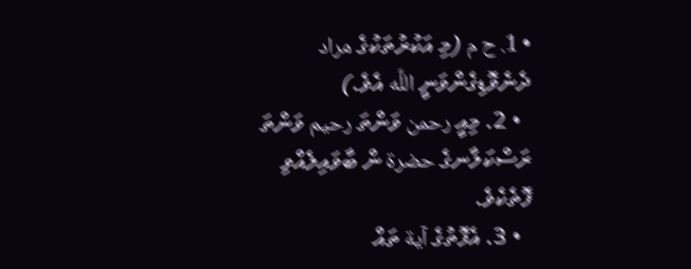• 1. ح م (މި އަކުރުތަކުގެ مراد ދެނެވޮޑިގެންވަނީ اللَّه އެވެ.)
  • 2. މިއީ رحمن ވަންތަ رحيم ވަންތަ ރަސްކަލާނގެ حضرة ން ބާވައިލެއްވި ފޮތެކެވެ.
  • 3. އެފޮތުގެ آية ތައް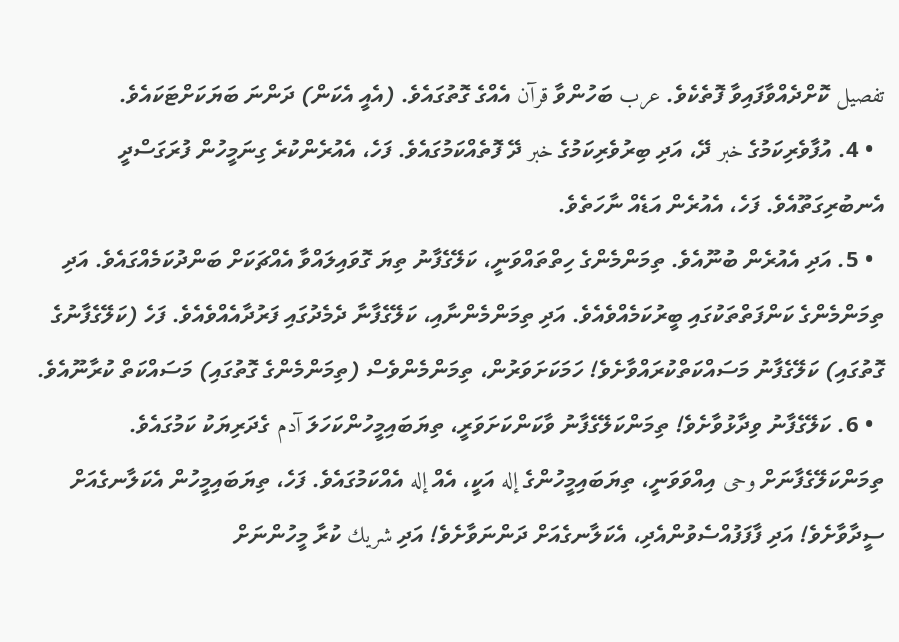تفصيل ކޮށްދެއްވާފައިވާ ފޮތެކެވެ. عرب ބަހުންވާ قرآن އެއްގެ ގޮތުގައެވެ. (އެއީ އެކަން) ދަންނަ ބަޔަކަށްޓަކައެވެ.
  • 4. އުފާވެރިކަމުގެ خبر ދޭ، އަދި ބިރުވެރިކަމުގެ خبر ދޭ ފޮތެއްކަމުގައެވެ. ފަހެ، އެއުރެންކުރެ ގިނަމީހުން ފުރަގަސްދީ އެނބުރިގަތޫއެވެ. ފަހެ، އެއުރެން އަޑެއް ނާހަތެވެ.
  • 5. އަދި އެއުރެން ބުނޫއެވެ. ތިމަންމެންގެ ހިތްތައްވަނީ، ކަލޭގެފާނު ތިޔަ ގޮވައިލައްވާ އެއްޗަކަށް ބަންދުކަމެއްގައެވެ. އަދި ތިމަންމެންގެ ކަންފަތްތަކުގައި ބީރުކަމެއްވެއެވެ. އަދި ތިމަންމެންނާއި، ކަލޭގެފާނާ ދެމެދުގައި ފަރުދާއެއްވެއެވެ. ފަހެ (ކަލޭގެފާނުގެ ގޮތުގައި) ކަލޭގެފާނު މަސައްކަތްކުރައްވާށެވެ! ހަމަކަށަވަރުން، ތިމަންމެންވެސް (ތިމަންމެންގެ ގޮތުގައި) މަސައްކަތް ކުރާނޫއެވެ.
  • 6. ކަލޭގެފާނު ވިދާޅުވާށެވެ! ތިމަންކަލޭގެފާނު ވާކަންކަށަވަރީ، ތިޔަބައިމީހުންކަހަލަ آدم ގެދަރިޔަކު ކަމުގައެވެ. ތިމަންކަލޭގެފާނަށް وحى އިއްވަވަނީ، ތިޔަބައިމީހުންގެ إله އަކީ، އެއް إله އެއްކަމުގައެވެ. ފަހެ، ތިޔަބައިމީހުން އެކަލާނގެއަށް ސީދާވާށެވެ! އަދި ފާފަފުއްސެވުންއެދި، އެކަލާނގެއަށް ދަންނަވާށެވެ! އަދި شريك ކުރާ މީހުންނަށް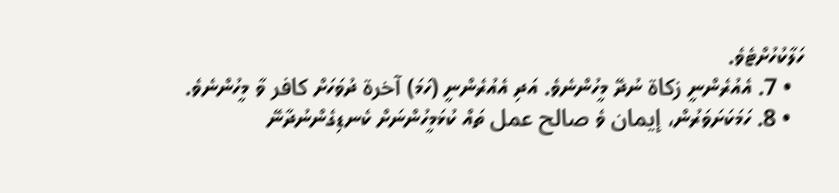ހަލާކުހުށްޓެވެ.
  • 7. އެއުރެންނީ زكاة ނުދޭ މީހުންނެވެ. އަދި އެއުރެންނީ (ހަމަ) آخرة ދުވަހަށް كافر ވާ މީހުންނެވެ.
  • 8. ހަމަކަށަވަރުން، إيمان ވެ صالح عمل ތައް ކުޅަމީހުންނަށް ކެނޑިގެންނުދާނޭ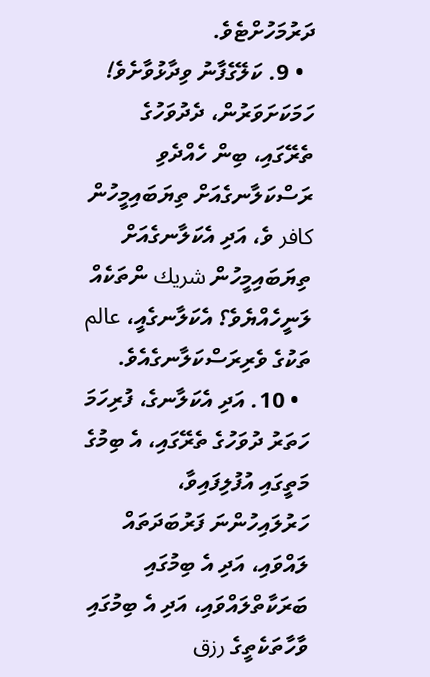ދަރުމަހުށްޓެވެ.
  • 9. ކަލޭގެފާނު ވިދާޅުވާށެވެ! ހަމަކަށަވަރުން، ދެދުވަހުގެ ތެރޭގައި، ބިން ހެއްދެވި ރަސްކަލާނގެއަށް ތިޔަބައިމީހުން كافر ވެ، އަދި އެކަލާނގެއަށް ތިޔަބައިމީހުން شريك ންތަކެއް ލަނީހެއްޔެވެ؟ އެކަލާނގެއީ، عالم ތަކުގެ ވެރިރަސްކަލާނގެއެވެ.
  • 10. އަދި އެކަލާނގެ، ފުރިހަމަ ހަތަރު ދުވަހުގެ ތެރޭގައި، އެ ބިމުގެ މަތީގައި އުފުލިފައިވާ، ހަރުލައިހުންނަ ފަރުބަދަތައް ލައްވައި، އަދި އެ ބިމުގައި ބަރަކާތްލައްވައި، އަދި އެ ބިމުގައި ވާހާތަކެތީގެ رزق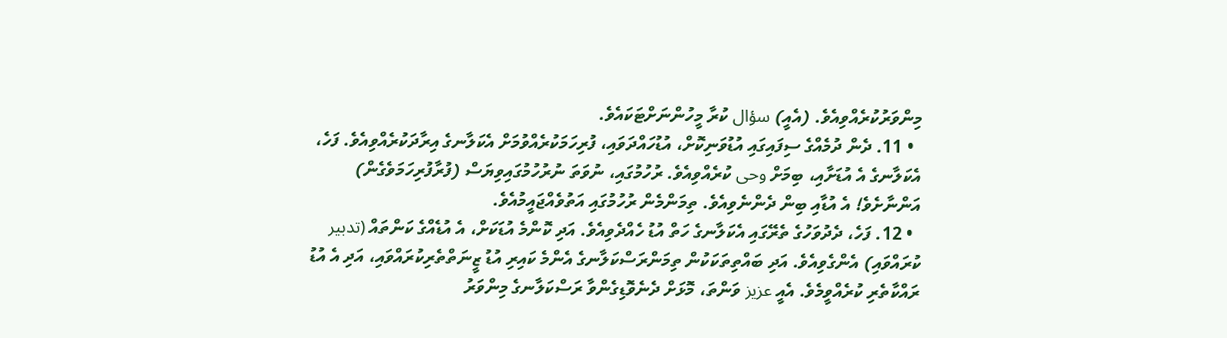މިންވަރުކުރެއްވިއެވެ. (އެއީ) سؤال ކުރާ މީހުންނަށްޓަކައެވެ.
  • 11. ދެން ދުމެއްގެ ސިފައިގައި އުޑުވަނިކޮށް، އުޑުހައްދަވައި، ފުރިހަމަކުރެއްވުމަށް އެކަލާނގެ އިރާދަކުރެއްވިއެވެ. ފަހެ، އެކަލާނގެ އެ އުޑަށާއި، ބިމަށް وحى ކުރެއްވިއެވެ. ރުހުމުގައި، ނުވަތަ ނުރުހުމުގައިވިޔަސް (ފުރާފުރިހަމަވެގެން) އަންނާށެވެ! އެ އުޑާއި ބިން ދެންނެވިއެވެ. ތިމަންމެން ރުހުމުގައި އަތުވެއްޖައީމުއެވެ.
  • 12. ފަހެ، ދެދުވަހުގެ ތެރޭގައި އެކަލާނގެ ހަތް އުޑު ހެއްދެވިއެވެ. އަދި ކޮންމެ އުޑަކަށް، އެ އުޑެއްގެ ކަންތައް (تدبير ކުރައްވައި) އެންގެވިއެވެ. އަދި ބައްތިތަކަކުން ތިމަންރަސްކަލާނގެ އެންމެ ކައިރި އުޑު ޒީނަތްތެރިކުރައްވައި، އަދި އެ އުޑު ރައްކާތެރި ކުރެއްވީމެވެ. އެއީ عزيز ވަންތަ، މޮޅަށް ދެނެވޮޑިގެންވާ ރަސްކަލާނގެ މިންވަރު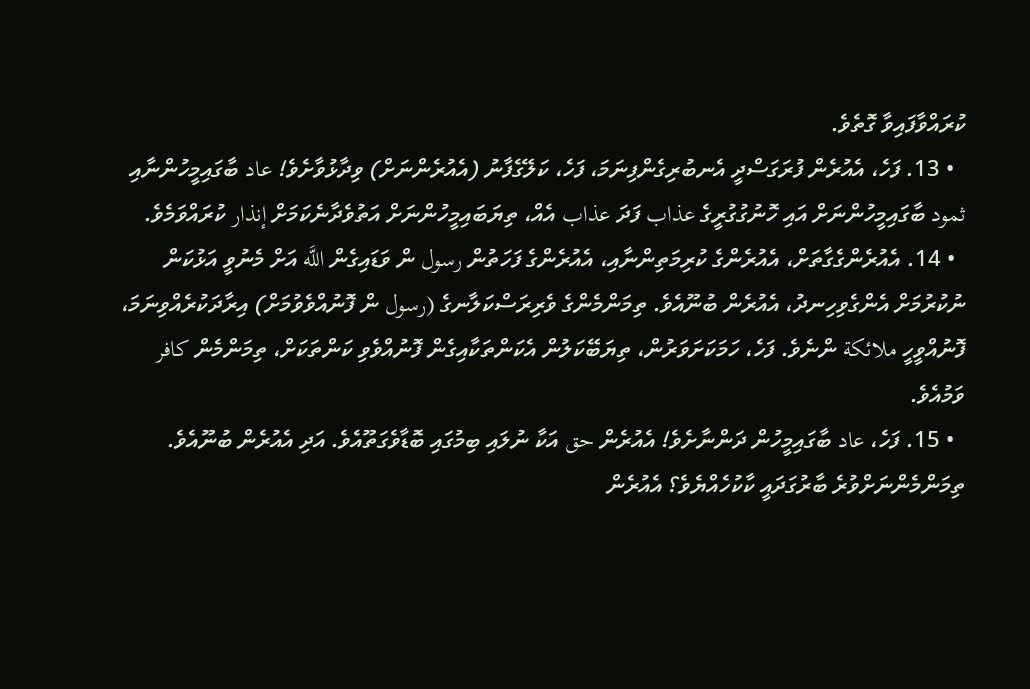ކުރައްވާފައިވާ ގޮތެވެ.
  • 13. ފަހެ، އެއުރެން ފުރަގަސްދީ އެނބުރިގެންފިނަމަ، ފަހެ، ކަލޭގެފާނު (އެއުރެންނަށް) ވިދާޅުވާށެވެ! عاد ބާގައިމީހުންނާއި ثمود ބާގައިމީހުންނަށް އައި ހޮނުގުގުރީގެ عذاب ފަދަ عذاب އެއް، ތިޔަބައިމީހުންނަށް އަތުވެދާނެކަމަށް إنذار ކުރައްވަމެވެ.
  • 14. އެއުރެންގެގާތަށް، އެއުރެންގެ ކުރިމަތިންނާއި، އެއުރެންގެ ފަހަތުން رسول ން ވަޑައިގެން اللَّه އަށް މެނުވީ އަޅުކަން ނުކުރުމަށް އެންގެވިހިނދު، އެއުރެން ބުނޫއެވެ. ތިމަންމެންގެ ވެރިރަސްކަލާނގެ (رسول ން ފޮނުއްވެވުމަށް) އިރާދަކުރެއްވިނަމަ، ފޮނުއްވީހީ ملائكة ންނެވެ. ފަހެ، ހަމަކަށަވަރުން، ތިޔަބޭކަލުން އެކަންތަކާއިގެން ފޮނުއްވެވި ކަންތަކަށް، ތިމަންމެން كافر ވަމުއެވެ.
  • 15. ފަހެ، عاد ބާގައިމީހުން ދަންނާށެވެ! އެއުރެން حق އަކާ ނުލައި ބިމުގައި ބޮޑާވެގަތޫއެވެ. އަދި އެއުރެން ބުނޫއެވެ. ތިމަންމެންނަށްވުރެ ބާރުގަދައީ ކާކުހެއްޔެވެ؟ އެއުރެން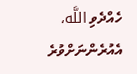ހެއްދެވި اللَّه، އެއުރެންނަށްވުރެ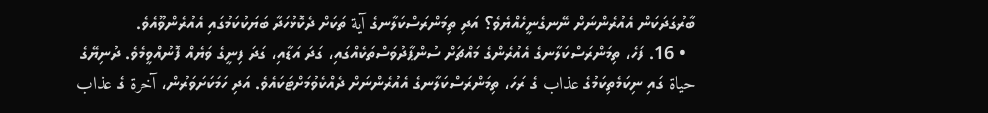ބާރުގަދަކަން އެއުރެންނަށް ނޭނގެނީހެއްޔެވެ؟ އަދި ތިމަންރަސްކަލާނގެ آية ތަކަށް ދެކޮޅުހަދާ ބަޔަކުކަމުގައި އެއުރެންވޫއެވެ.
  • 16. ފަހެ، ތިމަންރަސްކަލާނގެ އެއުރެންގެ މައްޗަށް ސުންޕާދުވަސްތަކެއްގައި، ގަދަ އަޑާއި، ގަދަ ފިނީގެ ވަޔެއް ފޮނުއްވީމެވެ. ދުނިޔޭގެ حياة ގައި ނިކަމެތިކަމުގެ عذاب ގެ ރަހަ، ތިމަންރަސްކަލާނގެ އެއުރެންނަށް ދެއްކެވުމަށްޓަކައެވެ. އަދި ހަމަކަށަވަރުން، آخرة ގެ عذاب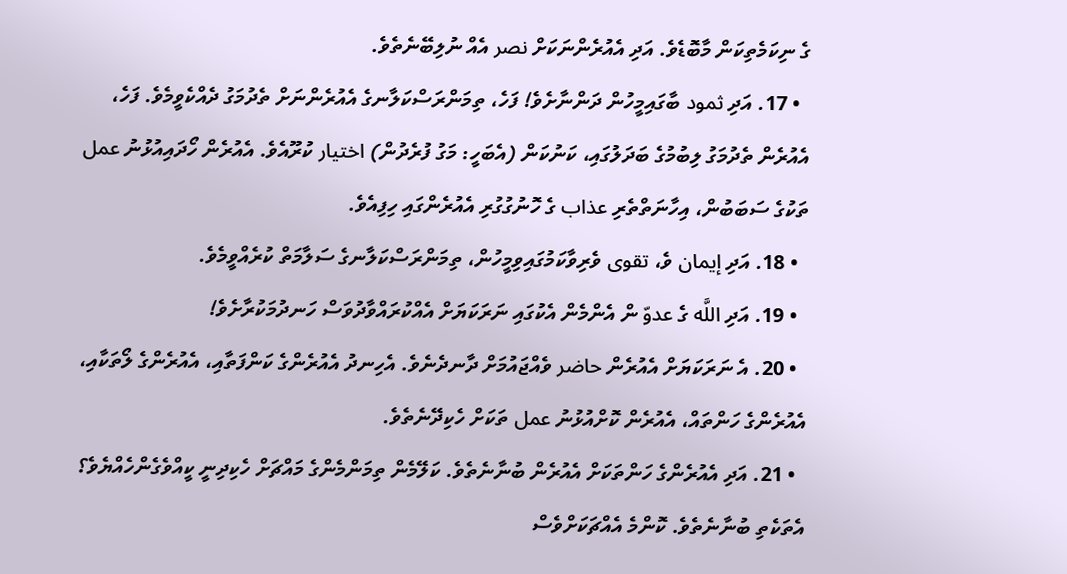ގެ ނިކަމެތިކަން މާބޮޑެވެ. އަދި އެއުރެންނަކަށް نصر އެއް ނުލިބޭނެތެވެ.
  • 17. އަދި ثمود ބާގައިމީހުން ދަންނާށެވެ! ފަހެ، ތިމަންރަސްކަލާނގެ އެއުރެންނަށް ތެދުމަގު ދެއްކެވީމެވެ. ފަހެ، އެއުރެން ތެދުމަގު ލިބުމުގެ ބަދަލުގައި، ކަނުކަން (އެބަހީ: މަގު ފުރެދުން) اختيار ކުރޫއެވެ. އެއުރެން ހޯދައިއުޅުނު عمل ތަކުގެ ސަބަބުން، އިހާނަތްތެރި عذاب ގެ ހޮނުގުގުރި އެއުރެންގައި ހިފިއެވެ.
  • 18. އަދި إيمان ވެ، تقوى ވެރިވާކަމުގައިވިމީހުން، ތިމަންރަސްކަލާނގެ ސަލާމަތް ކުރެއްވީމެވެ.
  • 19. އަދި اللَّه ގެ عدوّ ން އެންމެން އެކުގައި ނަރަކަޔަށް އެއްކުރައްވާދުވަސް ހަނދުމަކުރާށެވެ!
  • 20. އެ ނަރަކަޔަށް އެއުރެން حاضر ވެއްޖައުމަށް ދާނދެނެވެ. އެހިނދު އެއުރެންގެ ކަންފަތާއި، އެއުރެންގެ ލޯތަކާއި، އެއުރެންގެ ހަންތައް، އެއުރެން ކޮށްއުޅުނު عمل ތަކަށް ހެކިދޭނެތެވެ.
  • 21. އަދި އެއުރެންގެ ހަންތަކަށް އެއުރެން ބުނާނެތެވެ. ކަލޭމެން ތިމަންމެންގެ މައްޗަށް ހެކިދިނީ ކީއްވެގެންހެއްޔެވެ؟ އެތަކެތި ބުނާނެތެވެ. ކޮންމެ އެއްޗަކަށްވެސް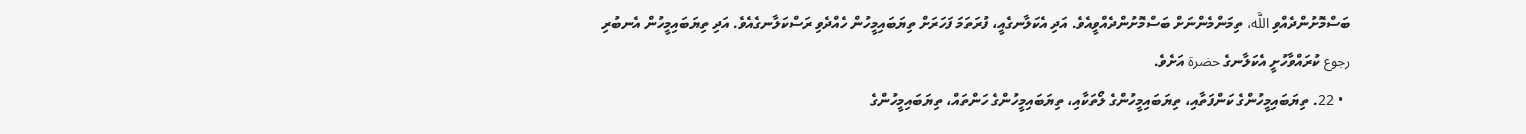ބަސްމޮށުންދެއްވި اللَّه، ތިމަންމެންނަށް ބަސްމޮށުންދެއްވީއެވެ. އަދި އެކަލާނގެއީ، ފުރަތަމަ ފަހަރަށް ތިޔަބައިމީހުން ހެއްދެވި ރަސްކަލާނގެއެވެ. އަދި ތިޔަބައިމީހުން އެނބުރި رجوع ކުރައްވާހުށީ އެކަލާނގެ حضرة އަށެވެ.
  • 22. ތިޔަބައިމީހުންގެ ކަންފަތާއި، ތިޔަބައިމީހުންގެ ލޯތަކާއި، ތިޔަބައިމީހުންގެ ހަންތައް، ތިޔަބައިމީހުންގެ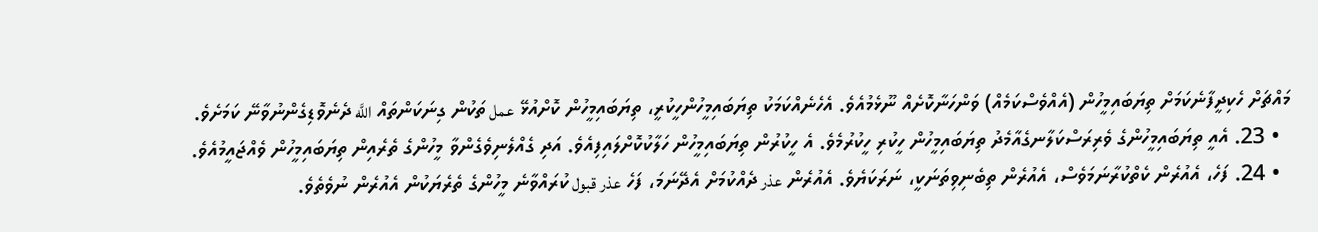މައްޗަށް ހެކިދީފާނެކަމަށް ތިޔަބައިމީހުން (އެއްވެސްކަމެއް) ވަންހަނާކޮށެއް ނޫޅެމުއެވެ. އެހެނެއްކަމަކު ތިޔަބައިމީހުންހީކުރީ، ތިޔަބައިމީހުން ކޮށްއުޅޭ عمل ތަކުން ގިނަކަންތައް اللَّه ދެނެވޮޑިގެންނުވާނޭ ކަމަށެވެ.
  • 23. އެއީ ތިޔަބައިމީހުންގެ ވެރިރަސްކަލާނގެއާމެދު ތިޔަބައިމީހުން ހީކުރި ހީކުރުމެވެ. އެ ހީކުރުން ތިޔަބައިމީހުން ހަލާކުކޮށްލައިފިއެވެ. އަދި ގެއްލެނިވެގެންވާ މީހުންގެ ތެރެއިން ތިޔަބައިމީހުން ވެއްޖައީމުއެވެ.
  • 24. ފަހެ، އެއުރެން ކެތްކުރާނަމަވެސް، އެއުރެން ތިބެނިވިތަނަކީ، ނަރަކަޔެވެ. އެއުރެން عذر ދެއްކުމަށް އެދޭނަމަ، ފަހެ عذر قبول ކުރައްވާނެ މީހުންގެ ތެރެޔަކުން އެއުރެން ނުވެތެވެ.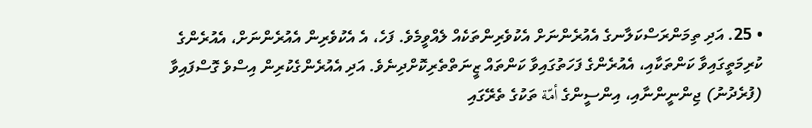• 25. އަދި ތިމަންރަސްކަލާނގެ އެއުރެންނަށް އެކުވެރިންތަކެއް ލެއްވީމެވެ. ފަހެ، އެ އެކުވެރިން އެއުރެންނަށް، އެއުރެންގެ ކުރިމަތީގައިވާ ކަންތަކާއި، އެއުރެންގެ ފަހަތުގައިވާ ކަންތައް ޒީނަތްތެރިކޮށްދިނެވެ. އަދި އެއުރެންގެކުރިން އިސްވެ ގޮސްފައިވާ (ފުރެދުނު) ޖިންނީންނާއި، އިންސީންގެ أمّة ތަކުގެ ތެރޭގައި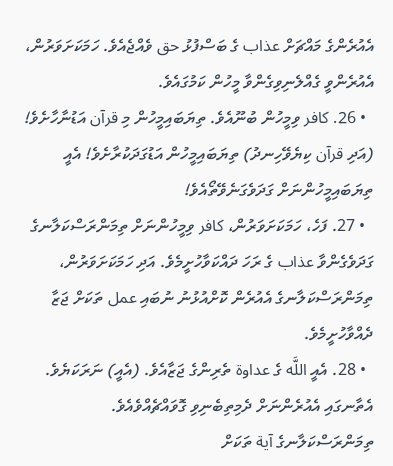އެއުރެންގެ މައްޗަށް عذاب ގެ ބަސްފުޅު حق ވެއްޖެއެވެ. ހަމަކަށަވަރުން، އެއުރެންވީ ގެއްލެނިވިގެންވާ މީހުން ކަމުގައެވެ.
  • 26. كافر ވިމީހުން ބުނޫއެވެ. ތިޔަބައިމީހުން މި قرآن އަޑުނާހާށެވެ! (އަދި قرآن ކިޔެވޭހިނދު) ތިޔަބައިމީހުން އަޑުގަދަކުރާށެވެ! އެއީ ތިޔަބައިމީހުންނަށް ގަދަވެގަނެވޭތޯއެވެ!
  • 27. ފަހެ، ހަމަކަށަވަރުން، كافر ވިމީހުންނަށް ތިމަންރަސްކަލާނގެ ގަދަވެގެންވާ عذاب ގެ ރަހަ ދައްކަވާހުށީމެވެ. އަދި ހަމަކަށަވަރުން، ތިމަންރަސްކަލާނގެ އެއުރެން ކޮށްއުޅުނު ނުބައި عمل ތަކަށް ޖަޒާ ދެއްވާހުށީމެވެ.
  • 28. އެއީ اللَّه ގެ عداوة ތެރިންގެ ޖަޒާއެވެ. (އެއީ) ނަރަކަޔެވެ. އެތާނގައި އެއުރެންނަށް ދެމިތިބެނިވި ގޮވައްޗެއްވެއެވެ. ތިމަންރަސްކަލާނގެ آية ތަކަށް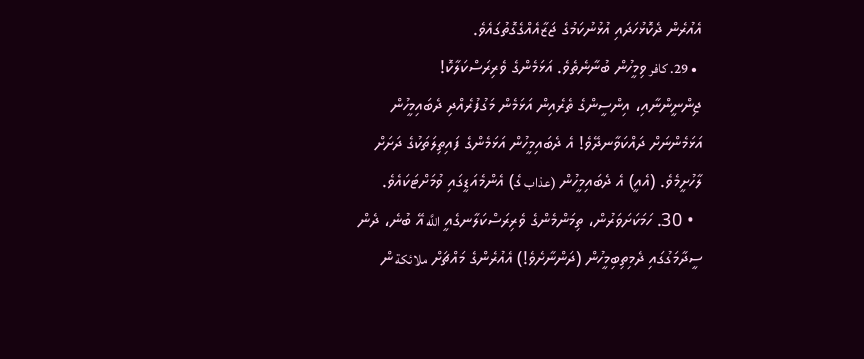އެއުރެން ދެކޮޅުހަދައި އުޅުނުކަމުގެ ޖަޒާއެއްގެގޮތުގައެވެ.
  • 29. كافر ވިމީހުން ބުނާނެތެވެ. އަޅަމެންގެ ވެރިރަސްކަލާކޮ! ޖިންނީންނާއި، އިންސީންގެ ތެރެއިން އަޅަމެން މަގުފުރެއްދި ދެބައިމީހުން އަޅަމެންނަށް ދައްކަވާނދޭވެ! އެ ދެބައިމީހުން އަޅަމެންގެ ފައިތިލަތަކުގެ ދަށަށް ލާހުށީމެވެ. (އެއީ) އެ ދެބައިމީހުން (عذاب ގެ) އެންމެއަޑީގައި ވުމަށްޓަކައެވެ.
  • 30. ހަމަކަށަވަރުން، ތިމަންމެންގެ ވެރިރަސްކަލާނގެއީ اللَّه އޭ ބުނެ، ދެން ސީދާމަގުގައި ދެމިތިބިމީހުން (ދަންނާށެވެ!) އެއުރެންގެ މައްޗަށް ملائكة ން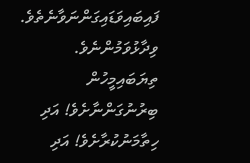ފައިބައިވަޑައިގަންނަވާނެތެވެ. ވިދާޅުވަމުންނެވެ. ތިޔަބައިމީހުން ބިރުނުގަންނާށެވެ! އަދި ހިތާމަނުކުރާށެވެ! އަދި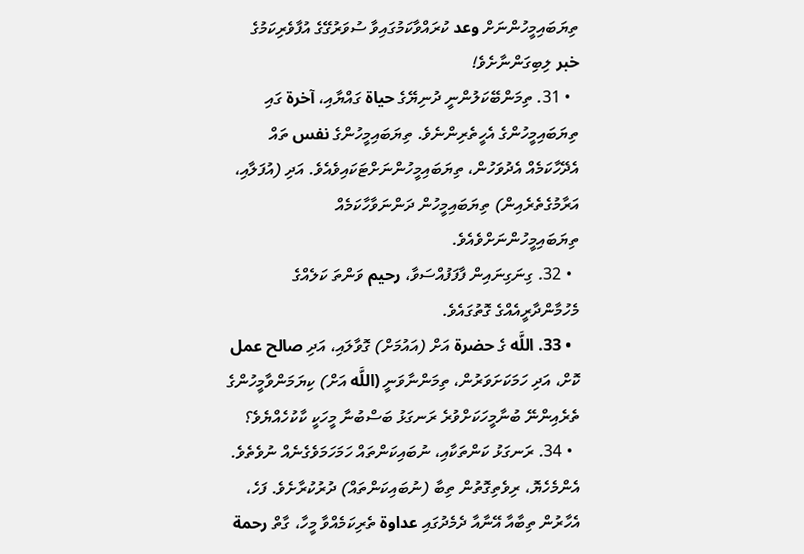ތިޔަބައިމީހުންނަށް وعد ކުރައްވާކަމުގައިވާ ސުވަރުގޭގެ އުފާވެރިކަމުގެ خبر ލިބިގަންނާށެވެ!
  • 31. ތިމަންބޭކަލުންނީ ދުނިޔޭގެ حياة ގައްޔާއި، آخرة ގައި ތިޔަބައިމީހުންގެ އެހީތެރިންނެވެ. ތިޔަބައިމީހުންގެ نفس ތައް އެދޭހާކަމެއް އެދުވަހުން، ތިޔަބައިމީހުންނަށްޓަކައިވެއެވެ. އަދި (އުފަލާއި، އަރާމުގެތެރެއިން) ތިޔަބައިމީހުން ދަންނަވާހާކަމެއް ތިޔަބައިމީހުންނަށްވެއެވެ.
  • 32. ގިނަގިނައިން ފާފަފުއްސަވާ، رحيم ވަންތަ ކަލެއްގެ މެހުމާންދާރީއެއްގެ ގޮތުގައެވެ.
  • 33. اللَّه ގެ حضرة އަށް (އައުމަށް) ގޮވާލައި، އަދި صالح عمل ކޮށް، އަދި ހަމަކަށަވަރުން، ތިމަންނާވަނީ (اللَّه އަށް) ކިޔަމަންވާމީހުންގެ ތެރެއިންނޭ ބުނާމީހަކަށްވުރެ ރަނގަޅު ބަސްބުނާ މީހަކީ ކާކުހެއްޔެވެ؟
  • 34. ރަނގަޅު ކަންތަކާއި، ނުބައިކަންތައް ހަމަހަމަވެގެނެއް ނުވެތެވެ. އެންމެހެޔޮ، ރިވެތިގޮތުން ތިބާ (ނުބައިކަންތައް) ދުރުކުރާށެވެ. ފަހެ، އެހާރުން ތިބާއާ އޭނާއާ ދެމެދުގައި عداوة ތެރިކަމެއްވާ މީހާ، ގާތް رحمة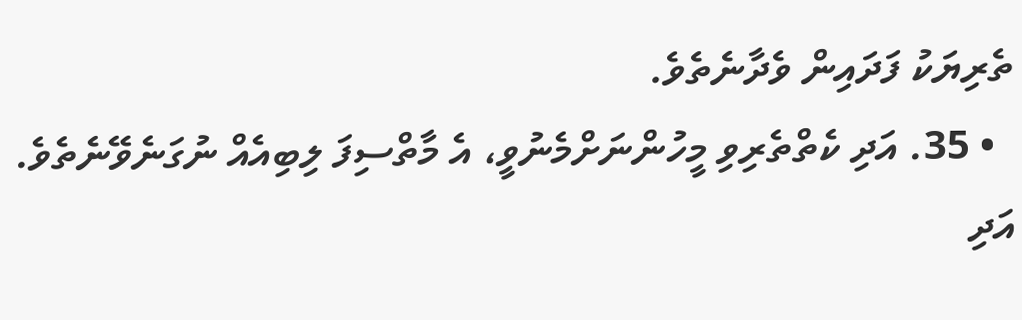ތެރިޔަކު ފަދައިން ވެދާނެތެވެ.
  • 35. އަދި ކެތްތެރިވި މީހުންނަށްމެނުވީ، އެ މާތްސިފަ ލިބިއެއް ނުގަނެވޭނެތެވެ. އަދި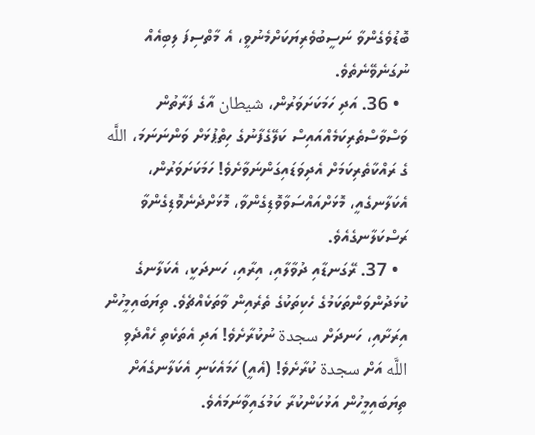ބޮޑުވެގެންވާ ނަސީބުވެރިޔަކަށްމެނުވީ، އެ މާތްސިފަ ލިބިއެއް ނުގަނެވޭނެތެވެ.
  • 36. އަދި ހަމަކަށަވަރުން، شيطان އާގެ ފަރާތުން ވަސްވާސްތެރިކަމެއްއައިސް ކަލޭގެފާނުގެ ހިތްޕުޅަށް ވަންނަނަމަ، اللَّه ގެ ރައްކާތެރިކަމަށް އެދިވަޑައިގަންނަވާށެވެ! ހަމަކަށަވަރުން، އެކަލާނގެއީ، މޮޅަށްއައްސަވާވޮޑިގެންވާ، މޮޅަށްދެނެވޮޑިގެންވާ ރަސްކަލާނގެއެވެ.
  • 37. ރޭގަނޑާއި ދުވާލާއި، އިރާއި، ހަނދަކީ، އެކަލާނގެ ކުޅަދުންވަންތަކަމުގެ ހެކިތަކުގެ ތެރެއިން ވާތަކެއްޗެވެ. ތިޔަބައިމީހުން އިރަށާއި، ހަނދަށް سجدة ނުކުރާށެވެ! އަދި އެތަކެތި ހެއްދެވި اللَّه އަށް سجدة ކުރާށެވެ! (އެއީ) ހަމައެކަނި އެކަލާނގެއަށް ތިޔަބައިމީހުން އަޅުކަންކުރާ ކަމުގައިވާނަމައެވެ.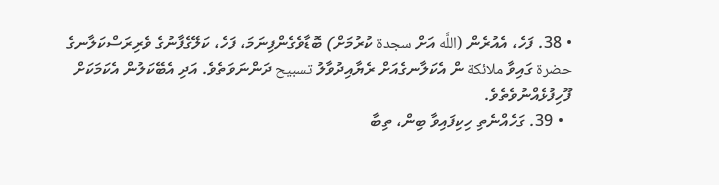• 38. ފަހެ، އެއުރެން (اللَّه އަށް سجدة ކުރުމަށް) ބޮޑާވެގެންފިނަމަ، ފަހެ، ކަލޭގެފާނުގެ ވެރިރަސްކަލާނގެ حضرة ގައިވާ ملائكة ން އެކަލާނގެއަށް ރެޔާއިދުވާލު تسبيح ދަންނަވަތެވެ. އަދި އެބޭކަލުން އެކަމަކަށް ފޫހިފުޅެއްނުވެތެވެ.
  • 39. ގަހެއްނެތި ހިކިފައިވާ ބިން، ތިބާ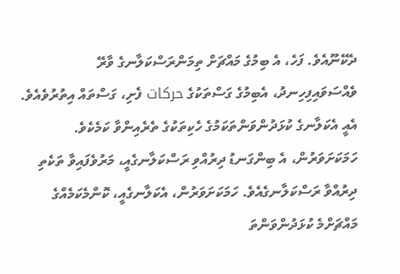ދެކޭނޫއެވެ. ފަހެ، އެ ބިމުގެ މައްޗަށް ތިމަންރަސްކަލާނގެ ވާރޭ ވެއްސަވައިފިހިނދު، އެބިމުގެ ގަސްތަކުގެ حركات ފެށި، ގަސްތައް އިތުރުވެއެވެ. އެއީ އެކަލާނގެ ކުޅަދުންވަންތަކަމުގެ ހެކިތަކުގެ ތެރެއިންވާ ކަމެކެވެ. ހަމަކަށަވަރުން، އެ ބިންގަނޑު ދިރުއްވި ރަސްކަލާނގެއީ، މަރުވެފައިވާ ތަކެތި ދިރުއްވާ ރަސްކަލާނގެއެވެ. ހަމަކަށަވަރުން، އެކަލާނގެއީ، ކޮންމެކަމެއްގެ މައްޗަށްމެ ކުޅަދުންވަންތަ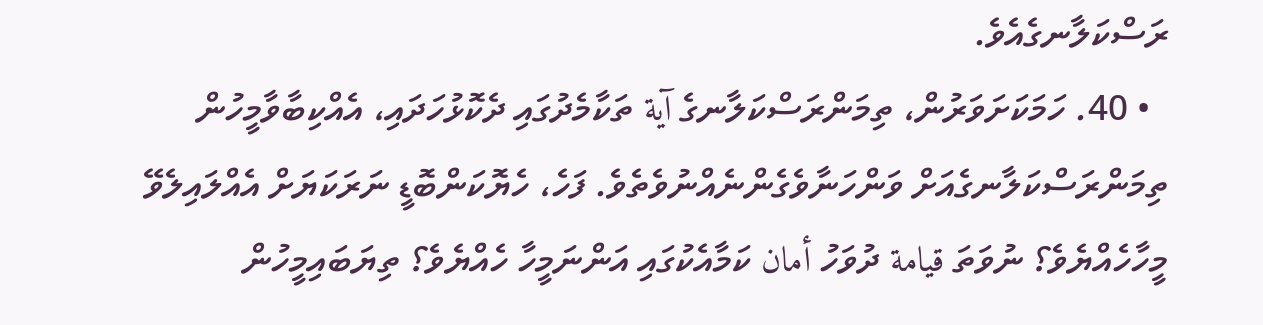ރަސްކަލާނގެއެވެ.
  • 40. ހަމަކަށަވަރުން، ތިމަންރަސްކަލާނގެ آية ތަކާމެދުގައި ދެކޮޅުހަދައި، އެއްކިބާވާމީހުން ތިމަންރަސްކަލާނގެއަށް ވަންހަނާވެގެންނެއްނުވެތެވެ. ފަހެ، ހެޔޮކަންބޮޑީ ނަރަކަޔަށް އެއްލައިލެވޭ މީހާހެއްޔެވެ؟ ނުވަތަ قيامة ދުވަހު أمان ކަމާއެކުގައި އަންނަމީހާ ހެއްޔެވެ؟ ތިޔަބައިމީހުން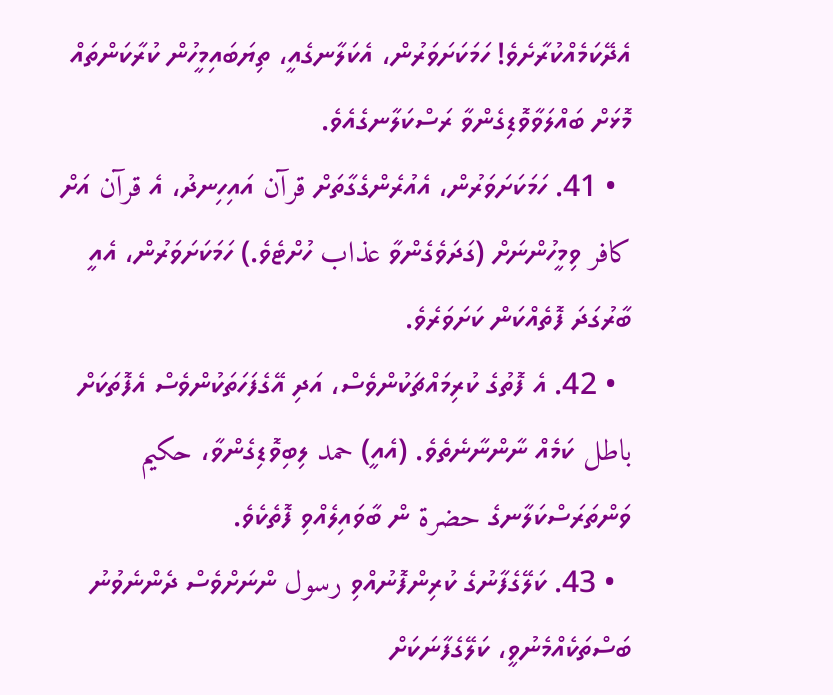އެދޭކަމެއްކުރާށެވެ! ހަމަކަށަވަރުން، އެކަލާނގެއީ، ތިޔަބައިމީހުން ކުރާކަންތައް މޮޅަށް ބައްލަވާވޮޑިގެންވާ ރަސްކަލާނގެއެވެ.
  • 41. ހަމަކަށަވަރުން، އެއުރެންގެގާތަށް قرآن އައިހިނދު، އެ قرآن އަށް كافر ވިމީހުންނަށް (ގަދަވެގެންވާ عذاب ހުށްޓެވެ.) ހަމަކަށަވަރުން، އެއީ ބާރުގަދަ ފޮތެއްކަން ކަށަވަރެވެ.
  • 42. އެ ފޮތުގެ ކުރިމައްޗަކުންވެސް، އަދި އޭގެފަހަތަކުންވެސް އެފޮތަކަށް باطل ކަމެއް ނާންނާނެތެވެ. (އެއީ) حمد ލިބިވޮޑިގެންވާ، حكيم ވަންތަރަސްކަލާނގެ حضرة ން ބާވައިލެއްވި ފޮތެކެވެ.
  • 43. ކަލޭގެފާނުގެ ކުރިންފޮނުއްވި رسول ންނަށްވެސް ދެންނެވުނު ބަސްތަކެއްމެނުވީ، ކަލޭގެފާނަކަށް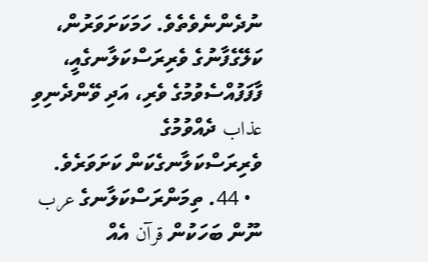ނުދެންނެވެތެވެ. ހަމަކަށަވަރުން، ކަލޭގެފާނުގެ ވެރިރަސްކަލާނގެއީ، ފާފަފުއްސެވުމުގެ ވެރި، އަދި ވޭންދެނިވި عذاب ދެއްވުމުގެ ވެރިރަސްކަލާނގެކަން ކަށަވަރެވެ.
  • 44. ތިމަންރަސްކަލާނގެ عرب ނޫން ބަހަކުން قرآن އެއް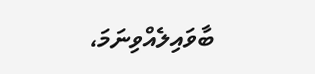ބާވައިލެއްވިނަމަ،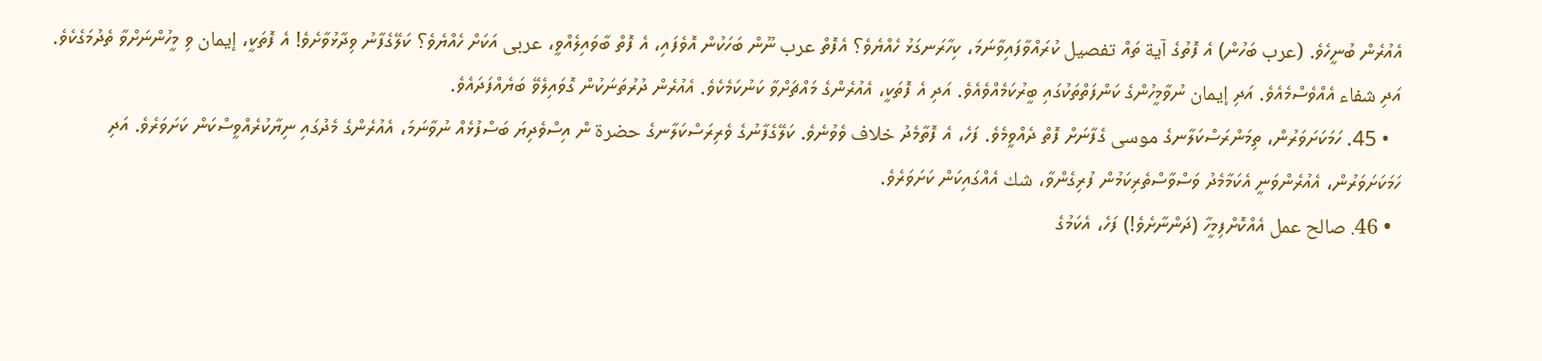އެއުރެން ބުނީހެވެ. (عرب ބަހުން) އެ ފޮތުގެ آية ތައް تفصيل ކުރައްވާފައިވާނަމަ، ކިހާރަނގަޅު ހެއްޔެވެ؟ އެފޮތް عرب ނޫން ބަހަކުން އޮވެފައި، އެ ފޮތް ބާވައިލެއްވީ، عربى އަކަށް ހެއްޔެވެ؟ ކަލޭގެފާނު ވިދާޅުވާށެވެ! އެ ފޮތަކީ، إيمان ވި މީހުންނަށްވާ ތެދުމަގެކެވެ. އަދި شفاء އެއްވެސްމެއެވެ. އަދި إيمان ނުވާމީހުންގެ ކަންފަތްތަކުގައި ބީރުކަމެއްވެއެވެ. އަދި އެ ފޮތަކީ، އެއުރެންގެ މައްޗަށްވާ ކަނުކަމެކެވެ. އެއުރެން ދުރުތަނަކުން ގޮވައިލެވޭ ބަޔެއްފަދައެވެ.
  • 45. ހަމަކަށަވަރުން، ތިމަންރަސްކަލާނގެ موسى ގެފާނަށް ފޮތް ދެއްވީމެވެ. ފަހެ، އެ ފޮތާމެދު خلاف ވެވުނެވެ. ކަލޭގެފާނުގެ ވެރިރަސްކަލާނގެ حضرة ން އިސްވެދިޔަ ބަސްފުޅެއް ނުވާނަމަ، އެއުރެންގެ މެދުގައި ނިޔާކުރެއްވީސްކަން ކަށަވަރެވެ. އަދި ހަމަކަށަވަރުން، އެއުރެންވަނީ އެކަމާމެދު ވަސްވާސްތެރިކަމުން ފުރިގެންވާ، شك އެއްގައިކަން ކަށަވަރެވެ.
  • 46. صالح عمل އެއްކޮށްފިމީހާ (ދަންނާށެވެ!) ފަހެ، އެކަމުގެ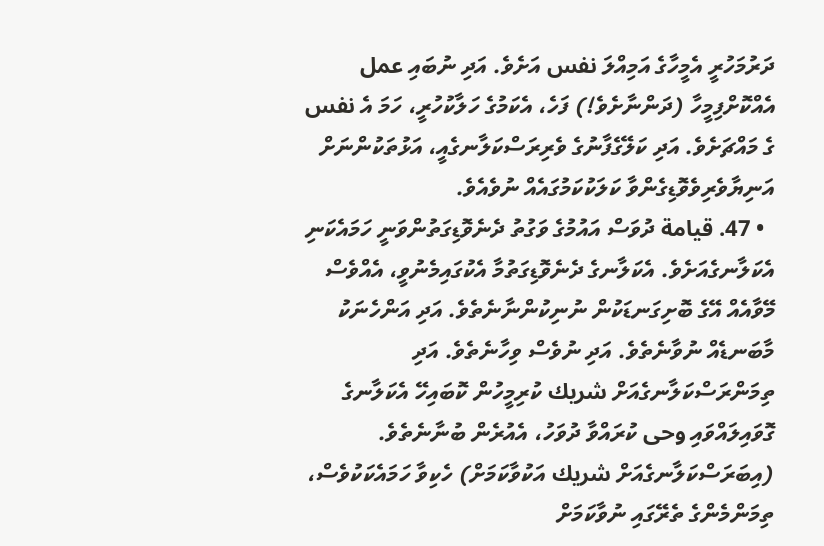ދަރުމަހުރީ އެމީހާގެ އަމިއްލަ نفس އަށެވެ. އަދި ނުބައި عمل އެއްކޮށްފިމީހާ (ދަންނާށެވެ!) ފަހެ، އެކަމުގެ ހަލާކުހުރީ، ހަމަ އެ نفس ގެ މައްޗަށެވެ. އަދި ކަލޭގެފާނުގެ ވެރިރަސްކަލާނގެއީ، އަޅުތަކުންނަށް އަނިޔާވެރިވެވޮޑިގެންވާ ކަލަކުކަމުގައެއް ނުވެއެވެ.
  • 47. قيامة ދުވަސް އައުމުގެ ވަގުތު ދެނެވޮޑިގަތުންވަނީ ހަމައެކަނި އެކަލާނގެއަށެވެ. އެކަލާނގެ ދެނެވޮޑިގަތުމާ އެކުގައިމެނުވީ، އެއްވެސް މޭވާއެއް އޭގެ ބޮށިގަނޑަކުން ނުނިކުންނާނެތެވެ. އަދި އަންހެނަކު މާބަނޑެއް ނުވާނެތެވެ. އަދި ނުވެސް ވިހާނެތެވެ. އަދި ތިމަންރަސްކަލާނގެއަށް شريك ކުރިމީހުން ކޮބައިހޭ އެކަލާނގެ ގޮވައިލައްވައި وحى ކުރައްވާ ދުވަހު، އެއުރެން ބުނާނެތެވެ. (އިބަރަސްކަލާނގެއަށް شريك އަކުވާކަމަށް) ހެކިވާ ހަމައެކަކުވެސް، ތިމަންމެންގެ ތެރޭގައި ނުވާކަމަށް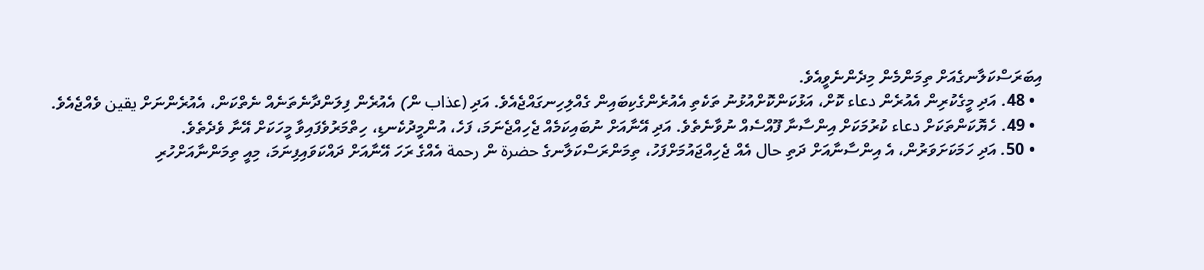އިބަރަސްކަލާނގެއަށް ތިމަންމެން މިދެންނެވީއެވެ.
  • 48. އަދި މީގެކުރިން އެއުރެން دعاء ކޮށް، އަޅުކަންކޮށްއުޅުނު ތަކެތި އެއުރެންގެކިބައިން ގެއްލިހިނގައްޖެއެވެ. އަދި (عذاب ން) އެއުރެން ފިލަންދާނެތަނެއް ނެތްކަން، އެއުރެންނަށް يقين ވެއްޖެއެވެ.
  • 49. ހެޔޮކަންތަކަށް دعاء ކުރުމަކަށް އިންސާނާ ފޫއްސެއް ނުވާނެތެވެ. އަދި އޭނާއަށް ނުބައިކަމެއް ޖެހިއްޖެނަމަ، ފަހެ، އުންމީދުކެނޑި، ހިތްމަރުވެފައިވާ މީހަކަށް އޭނާ ވެދެތެވެ.
  • 50. އަދި ހަމަކަށަވަރުން، އެ އިންސާނާއަށް ދަތި حال އެއް ޖެހިއްޖައުމަށްފަހު، ތިމަންރަސްކަލާނގެ حضرة ން رحمة އެއްގެ ރަހަ އޭނާއަށް ދައްކަވައިފިނަމަ، މިއީ ތިމަންނާއަށްހުރި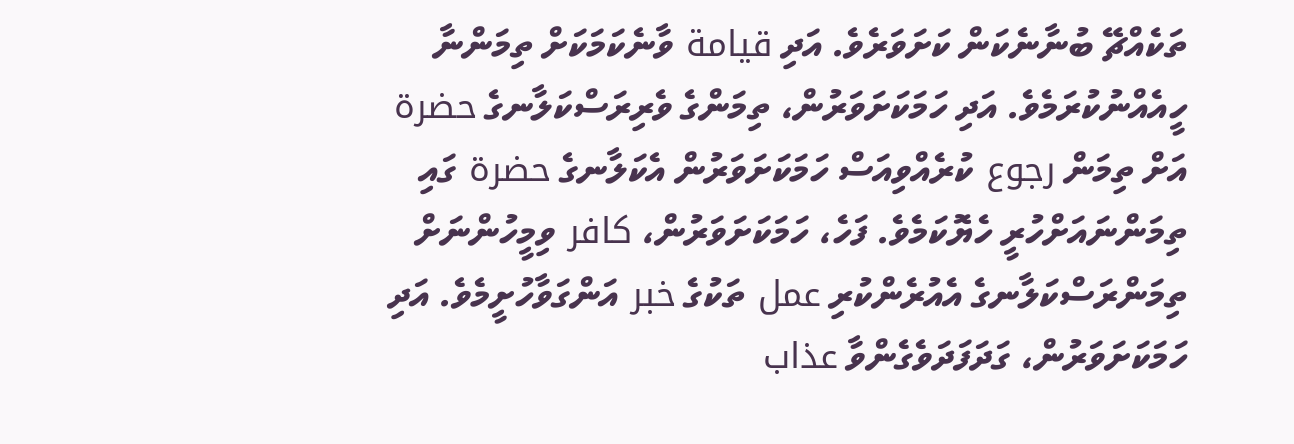ތަކެއްޗޭ ބުނާނެކަން ކަށަވަރެވެ. އަދި قيامة ވާނެކަމަކަށް ތިމަންނާ ހީއެއްނުކުރަމެވެ. އަދި ހަމަކަށަވަރުން، ތިމަންގެ ވެރިރަސްކަލާނގެ حضرة އަށް ތިމަން رجوع ކުރެއްވިއަސް ހަމަކަށަވަރުން އެކަލާނގެ حضرة ގައި ތިމަންނައަށްހުރީ ހެޔޮކަމެވެ. ފަހެ، ހަމަކަށަވަރުން، كافر ވިމީހުންނަށް ތިމަންރަސްކަލާނގެ އެއުރެންކުރި عمل ތަކުގެ خبر އަންގަވާހުށީމެވެ. އަދި ހަމަކަށަވަރުން، ގަދަފަދަވެގެންވާ عذاب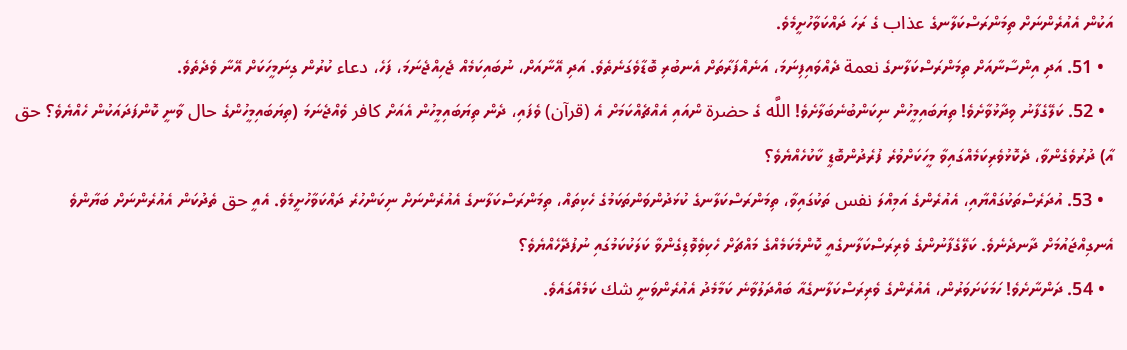އަކުން އެއުރެންނަށް ތިމަންރަސްކަލާނގެ عذاب ގެ ރަހަ ދައްކަވާހުށީމެވެ.
  • 51. އަދި އިންސާނާއަށް ތިމަންރަސްކަލާނގެ نعمة ދެއްވައިފިނަމަ، އަނެއްފަރާތަށް އެނބުރި ބޮޑާވެގަނެތެވެ. އަދި އޭނާއަށް، ނުބައިކަމެއް ޖެހިއްޖެނަމަ، ފަހެ، دعاء ކުރުން ގިނަމީހަކަށް އޭނާ ވެދެތެވެ.
  • 52. ކަލޭގެފާނު ވިދާޅުވާށެވެ! ތިޔަބައިމީހުން ނިކަންބުނެބަލާށެވެ! اللَّه ގެ حضرة ންއައި އެއްޗެއްކަމަށް އެ (قرآن) ވެފައި، ދެން ތިޔަބައިމީހުން އެއަށް كافر ވެއްޖެނަމަ (ތިޔަބައިމީހުންގެ حال ވާނީ ކޮންފަދައަކުން ހެއްޔެވެ؟ حق އާ) ދުރުވެގެންވާ، ދެކޮޅުވެރިކަމެއްގައިވާ މީހަކަށްވުރެ ފުރެދުންބޮޑީ ކާކުހެއްޔެވެ؟
  • 53. އުދަރެސްތަކުގައްޔާއި، އެއުރެންގެ އަމިއްލަ نفس ތަކުގައިވާ، ތިމަންރަސްކަލާނގެ ކުޅަދުންވަންތަކަމުގެ ހެކިތައް، ތިމަންރަސްކަލާނގެ އެއުރެންނަށް ނިކަންހުރެ ދައްކަވާހުށީމެވެ. އެއީ حق ތެދުކަން އެއުރެންނަށް ބަޔާންވެ އެނގިއްޖައުމަށް ދާނދެނެވެ. ކަލޭގެފާނުންގެ ވެރިރަސްކަލާނގެއީ ކޮންމެކަމެއްގެ މައްޗަށް ހެކިވެވޮޑިގެންވާ ކަލަކުކަމުގައި ނުފުދޭހެއްޔެވެ؟
  • 54. ދަންނާށެވެ! ހަމަކަށަވަރުން، އެއުރެންގެ ވެރިރަސްކަލާނގެއާ ބައްދަލުވާނެ ކަމާމެދު އެއުރެންވަނީ شك ކަމެއްގައެވެ.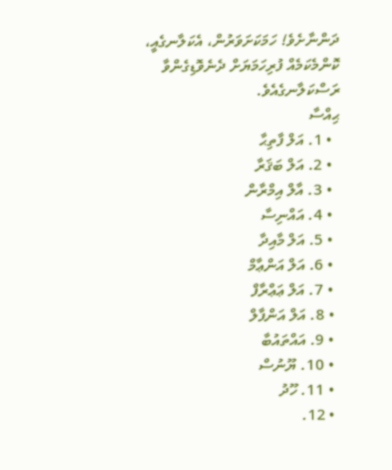ދަންނާށެވެ! ހަމަކަށަވަރުން، އެކަލާނގެއީ، ކޮންމެކަމެއް ފުރިހަމަޔަށް ދެނެވޮޑިގެންވާ ރަސްކަލާނގެއެވެ.
ޙިއްސާ
  • 1. އަލް ފާތިޙާ
  • 2. އަލް ބަޤަރާ
  • 3. އާލް އިމްރާން
  • 4. އައްނިސާ
  • 5. އަލް މާއިދާ
  • 6. އަލް އަންޢާމް
  • 7. އަލް ޢަޢްރާފް
  • 8. އަލް އަންފާލް
  • 9. އައްތައުބާ
  • 10. ޔޫނުސް
  • 11. ހޫދު
  • 12.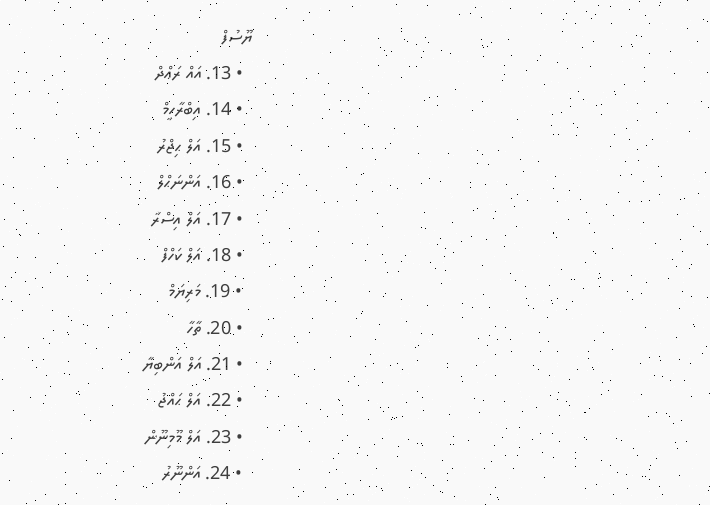ޔޫސުފް
  • 13. އައް ރަޢްދް
  • 14. އިބްރާހީމް
  • 15. އަލް ޙިޖްރު
  • 16. އަންނަޙްލް
  • 17. އަލް އިސްރާ
  • 18. އަލް ކަހްފް
  • 19. މަރިޔަމް
  • 20. ތާހާ
  • 21. އަލް އަންބިޔާ
  • 22. އަލް ޙައްޖު
  • 23. އަލް މޫމިނޫން
  • 24. އަންނޫރު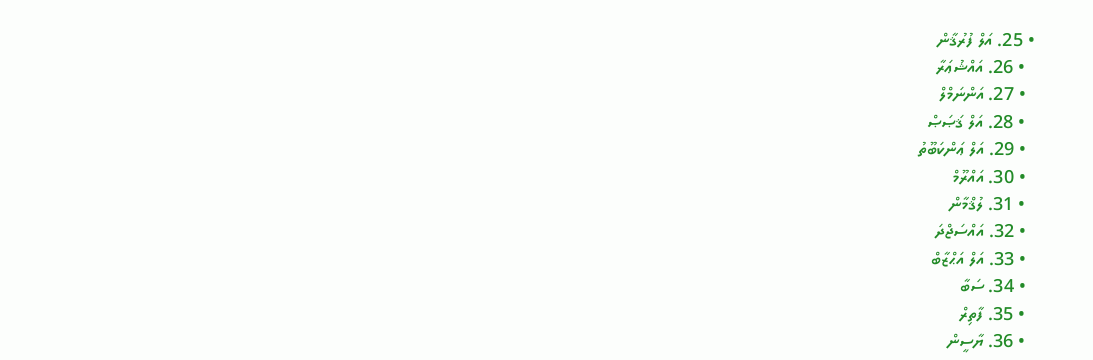• 25. އަލް ފުރުޤާން
  • 26. އައްޝުޢަރާ
  • 27. އަންނަމްލް
  • 28. އަލް ޤަޞަޞް
  • 29. އަލް ޢަންކަބޫތު
  • 30. އައްރޫމް
  • 31. ލުޤްމާން
  • 32. އައްސަޖްދަ
  • 33. އަލް އަޙްޒާބް
  • 34. ސަބާ
  • 35. ފާތިރް
  • 36. ޔާސީން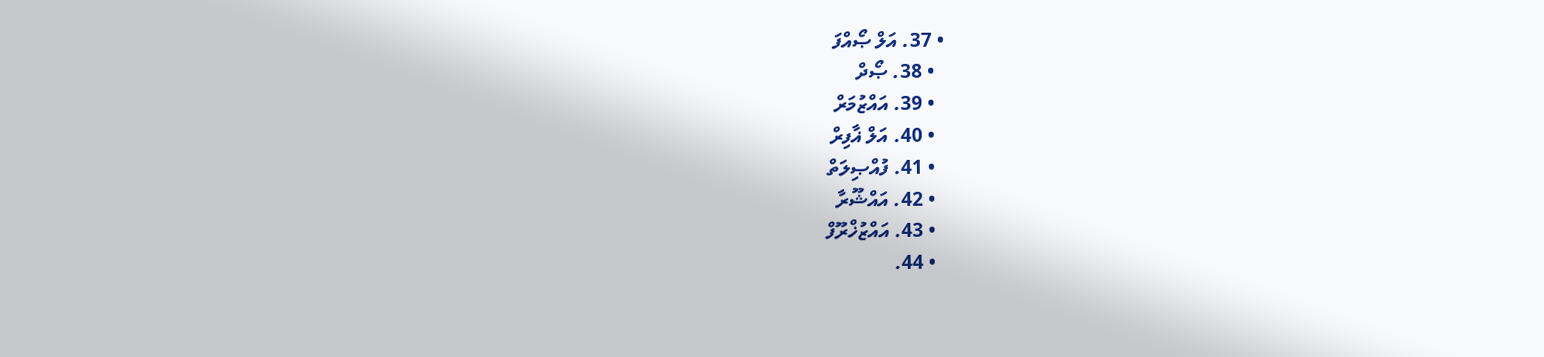• 37. އަލް ޞޯއްފަ
  • 38. ޞޯދް
  • 39. އައްޒުމަރް
  • 40. އަލް ޣާފިރް
  • 41. ފުއްޞިލަތް
  • 42. އައްޝޫރާ
  • 43. އައްޒުޚްރޫފް
  • 44.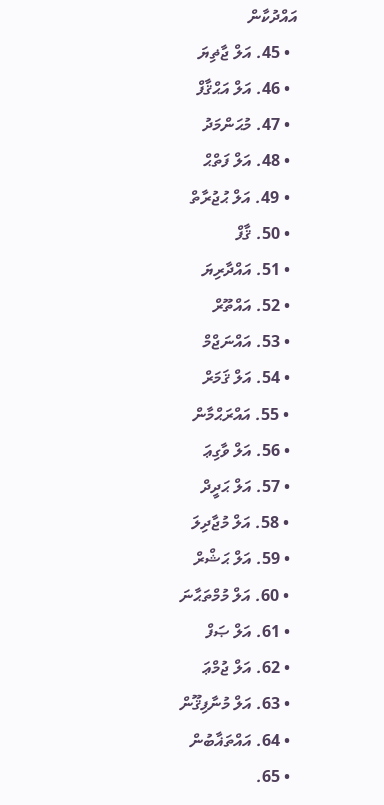އައްދުކާން
  • 45. އަލް ޖާޡިޔަ
  • 46. އަލް އަޙްޤާފް
  • 47. މުޙަންމަދު
  • 48. އަލް ފަތްޙް
  • 49. އަލް ޙުޖުރާތް
  • 50. ޤާފް
  • 51. އައްދާރިޔަ
  • 52. އައްތޫރް
  • 53. އައްނަޖްމް
  • 54. އަލް ޤަމަރް
  • 55. އައްރަޙްމާން
  • 56. އަލް ވާގިޢަ
  • 57. އަލް ޙަދީދް
  • 58. އަލް މުޖާދިލަ
  • 59. އަލް ޙަޝްރް
  • 60. އަލް މުމްތަޙާނަ
  • 61. އަލް ޞަފް
  • 62. އަލް ޖުމްޢަ
  • 63. އަލް މުނާފިޤޫން
  • 64. އައްތަޣާބުން
  • 65.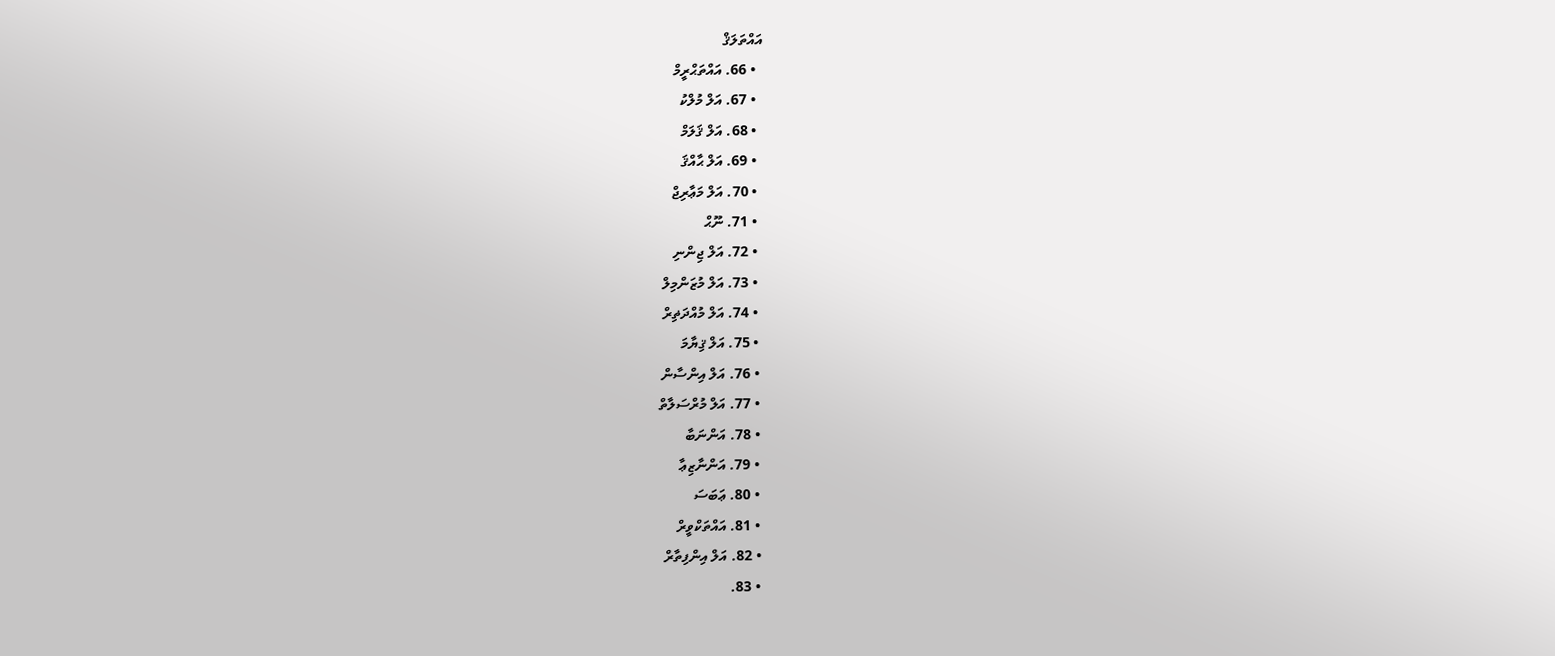އައްތަލަޤް
  • 66. އައްތަޙްރީމް
  • 67. އަލް މުލްކު
  • 68. އަލް ޤަލަމް
  • 69. އަލް ޙާއްޤަ
  • 70. އަލް މަޢާރިޖް
  • 71. ނޫޙް
  • 72. އަލް ޖިންނި
  • 73. އަލް މުޒަންމިލް
  • 74. އަލް މުއްދަޡިރް
  • 75. އަލް ޤިޔާމަ
  • 76. އަލް އިންސާން
  • 77. އަލް މުރްސަލާތް
  • 78. އަންނަބާ
  • 79. އަންނާޒިޢާ
  • 80. ޢަބަސަ
  • 81. އައްތަކްވީރް
  • 82. އަލް އިންފިތާރް
  • 83.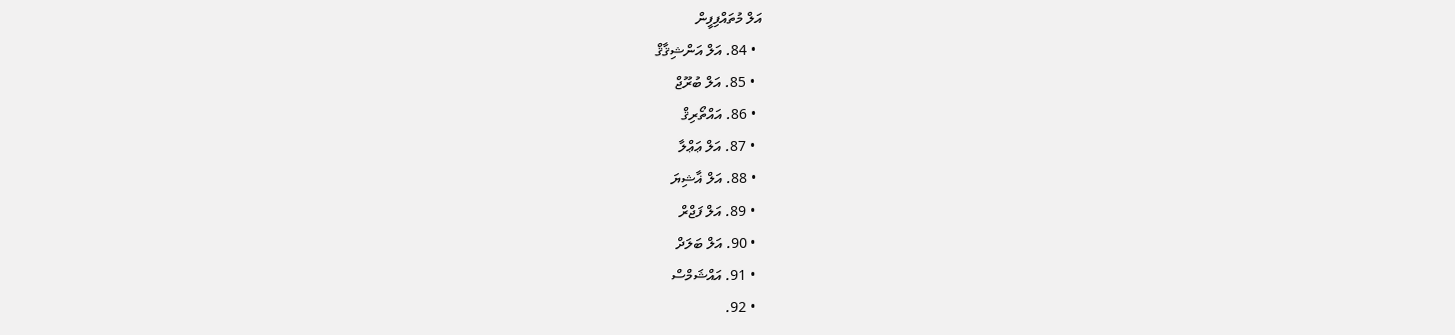އަލް މުތައްފިފީން
  • 84. އަލް އަންޝިޤާޤް
  • 85. އަލް ބުރޫޖް
  • 86. އައްތޯރިޤް
  • 87. އަލް ޢަޢްލާ
  • 88. އަލް ޣާޝިޔަ
  • 89. އަލް ފަޖްރް
  • 90. އަލް ބަލަދް
  • 91. އައްޝަމްސް
  • 92.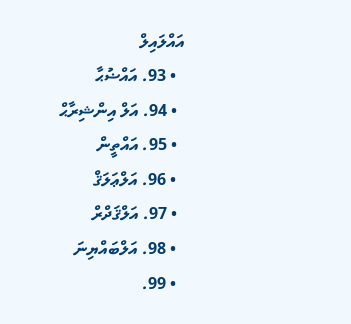އައްލައިލް
  • 93. އައްޟުޙާ
  • 94. އަލް އިންޝިރާޙް
  • 95. އައްތީން
  • 96. އަލްޢަލަޤް
  • 97. އަލްޤަދްރް
  • 98. އަލްބައްޔިނަ
  • 99.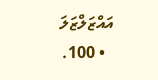އައްޒަލްޒަލަ
  • 100.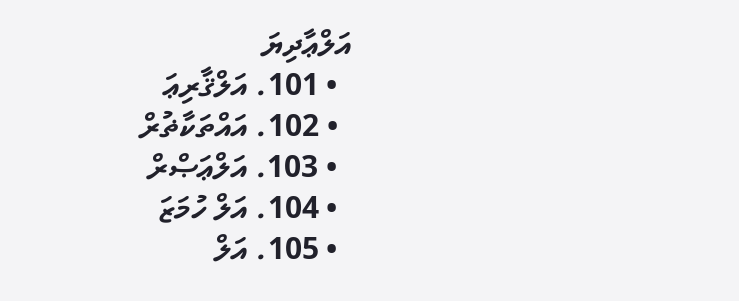އަލްޢާދިޔަ
  • 101. އަލްޤާރިޢަ
  • 102. އައްތަކާޡުރް
  • 103. އަލްޢަޞްރް
  • 104. އަލް ހުމަޒަ
  • 105. އަލް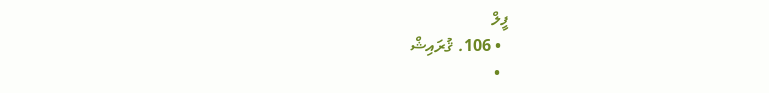ފީލް
  • 106. ޤުރައިޝް
  •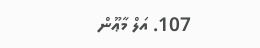107. އަލް މާޢޫން